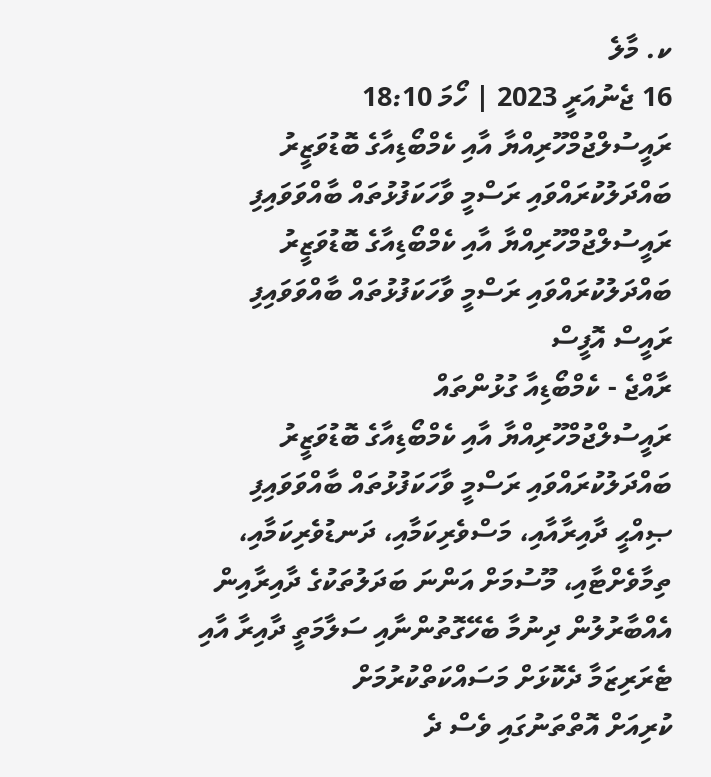ކ. މާލެ
16 ޖެނުއަރީ 2023 | ހޯމަ 18:10
ރައީސުލްޖުމްހޫރިއްޔާ އާއި ކެމްބޯޑިއާގެ ބޮޑުވަޒީރު ބައްދަލުކުރައްވައި ރަސްމީ ވާހަކަފުޅުތައް ބާއްވަވައިފި
ރައީސުލްޖުމްހޫރިއްޔާ އާއި ކެމްބޯޑިއާގެ ބޮޑުވަޒީރު ބައްދަލުކުރައްވައި ރަސްމީ ވާހަކަފުޅުތައް ބާއްވަވައިފި
ރައީސް އޮފީސް
ރާއްޖެ - ކެމްބޯޑިއާ ގުޅުންތައް
ރައީސުލްޖުމްހޫރިއްޔާ އާއި ކެމްބޯޑިއާގެ ބޮޑުވަޒީރު ބައްދަލުކުރައްވައި ރަސްމީ ވާހަކަފުޅުތައް ބާއްވަވައިފި
ޞިއްޙީ ދާއިރާއާއި، މަސްވެރިކަމާއި، ދަނޑުވެރިކަމާއި، ތިމާވެށްޓާއި، މޫސުމަށް އަންނަ ބަދަލުތަކުގެ ދާއިރާއިން އެއްބާރުލުން ދިނުމާ ބެހޭގޮތުންނާއި ސަލާމަތީ ދާއިރާ އާއި ޓެރަރިޒަމާ ދެކޮޅަށް މަސައްކަތްކުރުމަށް
ކުރިއަށް އޮތްތަނުގައި ވެސް ދެ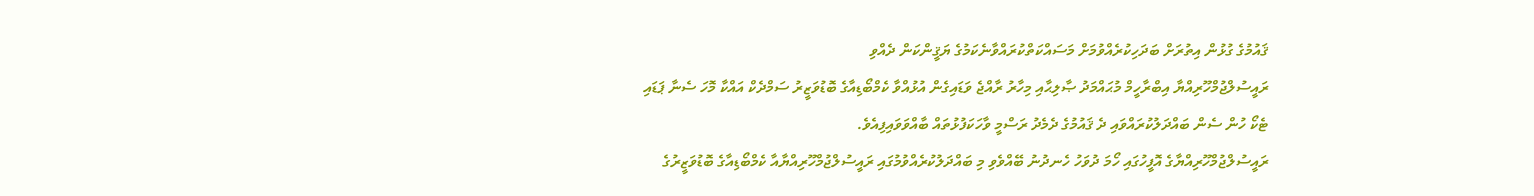ޤައުމުގެ ގުޅުން އިތުރަށް ބަދަހިކުރެއްވުމަށް މަސައްކަތްކުރައްވާނެކަމުގެ ޔަޤީންކަން ދެއްވި
ރައީސުލްޖުމްހޫރިއްޔާ އިބްރާހީމް މުޙައްމަދު ޞާލިޙާއި މިހާރު ރާއްޖެ ވަޑައިގެން އުޅުއްވާ ކެމްބޯޑިއާގެ ބޮޑުވަޒީރު ސަމްދެކް އައްކާ މޮހަ ސެނާ ޕަޑައި ޓެކޯ ހުން ސެން ބައްދަލުކުރައްވައި ދެ ޤައުމުގެ ދެމެދު ރަސްމީ ވާހަކަފުޅުތައް ބާއްވަވައިފިއެވެ.
ރައީސުލްޖުމްހޫރިއްޔާގެ އޮފީހުގައި ހޯމަ ދުވަހު ހެނދުނު ބޭއްވެވި މި ބައްދަލުކުރެއްވުމުގައި ރައީސުލްޖުމްހޫރިއްޔާއާ ކެމްބޯޑިއާގެ ބޮޑުވަޒީރުގެ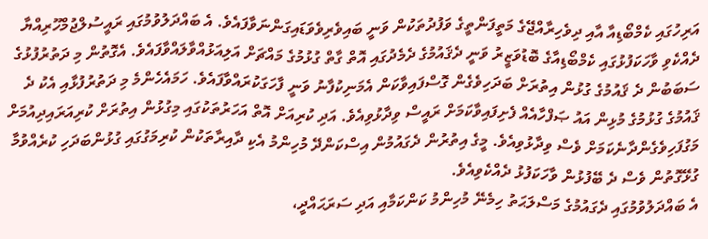އަރިހުގައި ކެމްބޯޑިއާ އާއި ދިވެހިރާއްޖޭގެ މަތީފަންތީގެ ވަފުދުތަކުން ވަނީ ބައިވެރިވެވަޑައިގަންނަވާފައެވެ. އެ ބައްދަލުވުމުގައި ރައީސުލްޖުމްހޫރިއްޔާ ދެއްކެވި ވާހަކަފުޅުގައި ކެމްބޯޑިއާގެ ބޮޑުވަޒީރު ވަނީ ދެޤައުމުގެ ދެމެދުގައި އޮތް ގާތް ގުޅުމުގެ މައްޗަށް އަލިއަޅުއްވާލައްވާފައެވެ. އެގޮތުން މި ދަތުރުފުޅުގެ ސަބަބުން ދެ ޤައުމުގެ ގުޅުން އިތުރަށް ބަދަހިވެގެން ގޮސްފައިވާކަން އެމަނިކުފާނު ވަނީ ފާހަގަކުރައްވާފައެވެ. ހަމައެހެންމެ މި ދަތުރުފުޅާއި އެކު ދެ ޤައުމުގެ ގުޅުމުގެ މުޅިން އައު ޞަފްހާއެއް ފެށިފައިވާކަމަށް ރައީސް ވިދާޅުވިއެވެ. އަދި ކުރިއަށް އޮތް އަހަރުތަކުގައި މިގުޅުން އިތުރަށް ކުރިއަރައިދިއުމަށް މަގުފަހިވެގެންދާނެކަމަށް ވެސް ވިދާޅުވިއެވެ. މީގެ އިތުރުން ދެގައުމުން އިސްކަންދޭ މުހިންމު އެކި ދާއިރާތަކުން ކުރިމަގުގައި ގުޅުންބަދަހި ކުރެއްވުމާ ގުޅޭގޮތުން ވެސް ދެ ބޭފުޅުން ވާހަކަފުޅު ދެއްކެވިއެވެ.
އެ ބައްދަލުވުމުގައި ދެގައުމުގެ މަސްލަޙަތު ހިމެނޭ މުހިންމު ކަންކަމާއި އަދި ސަރަޙައްދީ،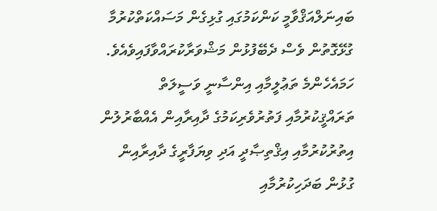ބައިނަލްއަޤްވާމީ ކަންކަމުގައި ގުޅިގެން މަސައްކަތްކުރުމާ ގުޅޭގޮތުން ވެސް ދެބޭފުޅުން މަޝްވަރާކުރައްވާފައިވެއެވެ. ހަމައެހެންމެ ތަޢުލީމާއި އިންސާނީ ވަސީލަތް ތަރައްޤީކުރުމާއި ފަތުރުވެރިކަމުގެ ދާއިރާއިން އެއްބާރުލުން އިތުރުކުރުމާއި އިޤްތިޞާދީ އަދި ވިޔަފާރީގެ ދާއިރާއިން ގުޅުން ބަދަހިކުރުމާއި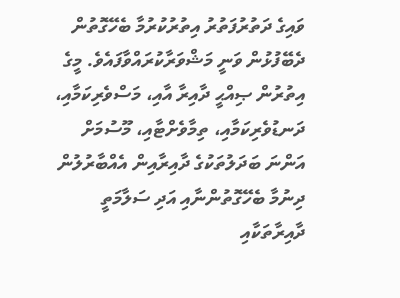ވައިގެ ދަތުރުފަތުރު އިތުރުކުރުމާ ބެހޭގޮތުން ދެބޭފުޅުން ވަނީ މަޝްވަރާކުރައްވާފައެވެ. މީގެ އިތުރުން ޞިއްޙީ ދާއިރާ އާއި، މަސްވެރިކަމާއި، ދަނޑުވެރިކަމާއި، ތިމާވެށްޓާއި، މޫސުމަށް އަންނަ ބަދަލުތަކުގެ ދާއިރާއިން އެއްބާރުލުން ދިނުމާ ބެހޭގޮތުންނާއި އަދި ސަލާމަތީ ދާއިރާތަކާއި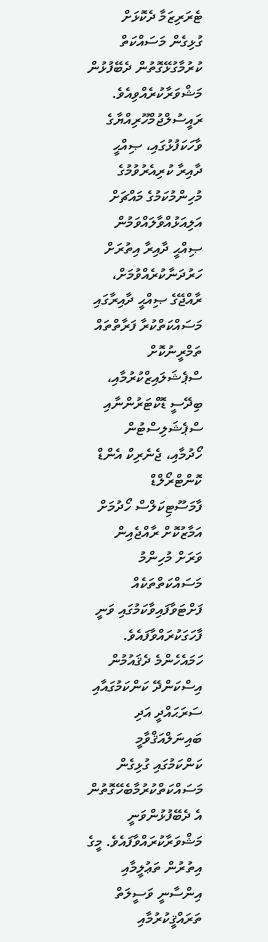ޓެރަރިޒަމާ ދެކޮޅަށް ގުޅިގެން މަސައްކަތް ކުރުމާގުޅޭގޮތުން ދެބޭފުޅުން މަޝްވަރާކުރެއްވިއެވެ.
ރައީސުލްޖުމްހޫރިއްޔާގެ ވާހަކަފުޅުގައި، ޞިއްޙީ ދާއިރާ ކުރިއެރުވުމުގެ މުހިންމުކަމުގެ މައްޗަށް އަލިއަޅުއްވާލައްވަމުން ޞިއްޙީ ދާއިރާ އިތުރަށް ހަރުދަނާކުރެއްވުމަށް، ރާއްޖޭގެ ޞިއްޙީ ދާއިރާގައި މަސައްކަތްކުރާ ފަރާތްތައް ތަމްރީނުކޮށް ސްޕެޝަލައިޒްކުރުމާއި، ބިދޭސީ ޑޮކްޓަރުންނާއި ސްޕެޝަލިސްޓުން ހޯދުމާއި، ޖެނެރިކް އެންޑް ކޮންޓްރޯލްޑް ފާމަސޫޓިކަލްސް ހޯދުމަށް އަމާޒުކޮށް ރާއްޖެއިން ވަރަށް މުހިންމު މަސައްކަތްތަކެއް ފަށްޓަވާފައިވާކަމުގައި ވަނީ ފާހަގަކުރައްވާފައެވެ.
ހަމައެހެންމެ ދެޤައުމުން އިސްކަންދޭ ކަންކަމުގައާއި ސަރަޙައްދީ އަދި ބައިނަލްއަޤްވާމީ ކަންކަމުގައި ގުޅިގެން މަސައްކަތްކުރުމާބެހޭގޮތުން އެ ދެބޭފުޅުންވަނީ މަޝްވަރާކުރައްވާފައެވެ. މީގެ އިތުރުން ތަޢުލީމާއި އިންސާނީ ވަސީލަތް ތަރައްޤީކުރުމާއި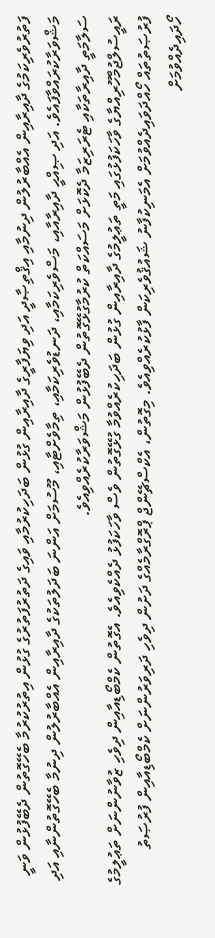ފަތުރުވެރިކަމުގެ ދާއިރާއިން އެއްބާރުލުން ދިނުމާއި އިޤްތިޞާދީ އަދި ވިޔަފާރީގެ ދާއިރާއިން ގުޅުން ބަދަހިކުރުމާއި ވައިގެ ދަތުރުފަތުރުގެ ގުޅުން އިތުރުކުރުމާ ބެހޭގޮތުން ދެބޭފުޅުން ވަނީ މަޝްވަރާކުރައްވާފައެވެ. އަދި ޞިއްޙީ ދާއިރާއާއި، މަސްވެރިކަމާއި، ދަނޑުވެރިކަމާއި، ތިމާވެށްޓާއި، މޫސުމަށް އަންނަ ބަދަލުތަކުގެ ދާއިރާއިން އެއްބާރުލުން ދިނުމާ ބެހޭގޮތުންނާއި އަދި ސަލާމަތީ ދާއިރާތަކާއި ޓެރަރިޒަމާ ދެކޮޅަށް މަސައްކަތް ކުރުމާގުޅޭގޮތުން ދެބޭފުޅުން މަޝްވަރާކުރެއްވިއެވެ.
ރައީސުލްޖުމްހޫރިއްޔާގެ ވާހަކަފުޅުގައި މަތީ ތަޢުލީމުގެ ދާއިރާއިން ގުޅުން ބަދަހިކުރެއްވުމާ ގުޅޭގޮތުން ވެސް ވާހަކަފުޅު ދެއްކެވިއެވެ. އެގޮތުން ކެމްބޯޑިއާއިން ދިވެހި ޒުވާނުންނަށް ތަޢުލީމުގެ ފުރުޞަތުތައް ހޯއްދަވައިދެއްވުމަށް އެމަނިކުފާނު ޝައުޤުވެރިކަން ފާޅުކުރެއްވިއެވެ. މިގޮތުން، އެކްސްޗޭންޖް ޕްރޮގްރާމެއްގެ ދަށުން ދިވެހި ދަރިވަރުންނަށް ކެމްބޯޑިއާއިން ފުރުޞަތު ހޯދައިދެއްވުމަށް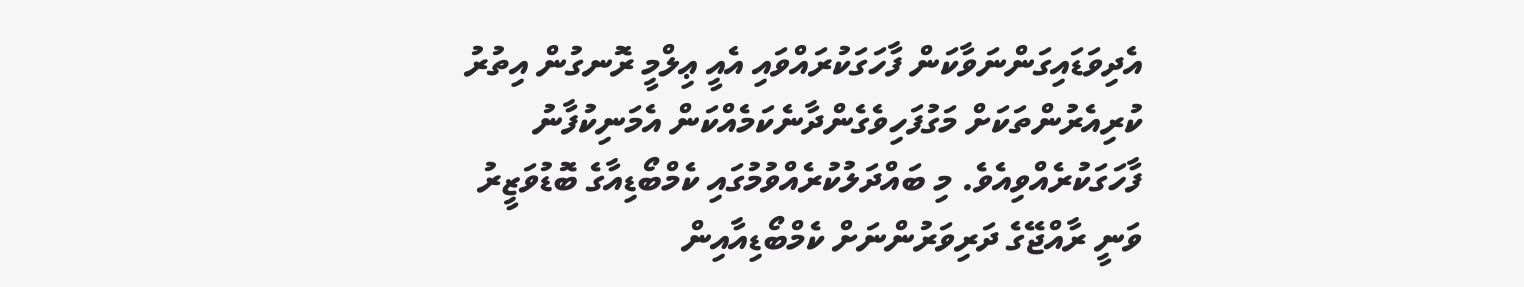އެދިވަޑައިގަންނަވާކަން ފާހަގަކުރައްވައި އެއީ ޢިލްމީ ރޮނގުން އިތުރު ކުރިއެރުންތަކަށް މަގުފަހިވެގެންދާނެކަމެއްކަން އެމަނިކުފާނު ފާހަގަކުރެއްވިއެވެ. މި ބައްދަލުކުރެއްވުމުގައި ކެމްބޯޑިއާގެ ބޮޑުވަޒީރު ވަނީ ރާއްޖޭގެ ދަރިވަރުންނަށް ކެމްބޯޑިއާއިން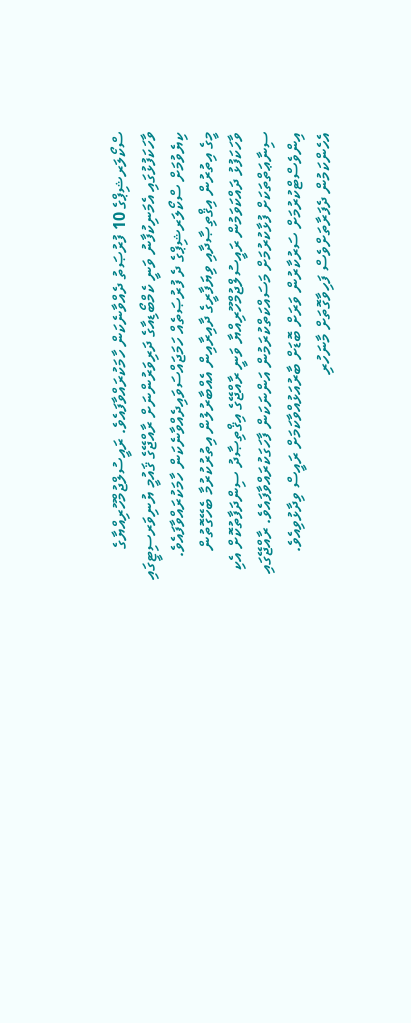ސްކޯލަރޝިޕްގެ 10 ފުރުޞަތު ދެއްވާނެކަން ހާމަކުރައްވާފައެވެ. ރައީސުލްޖުމްހޫރިއްޔާގެ ވާހަކަފުޅުގައި އެމަނިކުފާނު ވަނީ ކެމްބޯޑިއާގެ ދަރިވަރުންނަށް ރާއްޖޭގެ ޤައުމީ ޔުނިވަރސިޓީގައި ކިޔެވުމަށް ސްކޯލަރޝިޕްގެ ދެ ފުރުޞަތެއް ހަމަޖައްސަވައިދެއްވާނެކަން ހާމަކުރައްވާފައެވެ.
މީގެ އިތުރުން އިޤްތިޞާދާއި ވިޔަފާރީގެ ދާއިރާއިން އެއްބާރުލުން އިތުރުކުރުމާ ބެހޭގޮތުން ވާހަކަފުޅު ދައްކަވަމުން ރައީސުލްޖުމްހޫރިއްޔާ ވަނީ ރާއްޖޭގެ އިޤްތިޞާދު ސިންދަފާތުކޮށް އެކި ސިނާޢަތްތަކަށް ފުޅާކުރުމަށް މަސައްކަތްކުރަމުން އަންނަކަން ފާހަގަކުރައްވާފައެވެ. ރާއްޖޭގައި އިންވެސްޓްކުރުމަށް ސަރުކާރުން ވަރަށް ބޮޑަށް ބާރުއަޅުއްވާކަމަށް ރައީސް ވިދާޅުވިއެވެ. އެހެންކަމުން ދެފަރާތަށްވެސް ފަހިވާގޮތަށް މާނަހުރި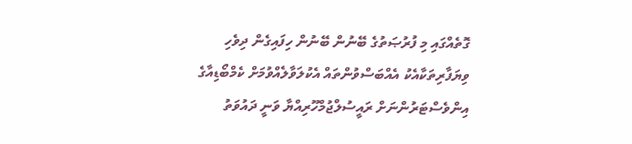ގޮތެއްގައި މި ފުރުޞަތުގެ ބޭނުން ބޭނުން ހިފައިގެން ދިވެހި ވިޔަފާރިތަކާއެކު އެއްބަސްވުންތައް އެކުލަވާލެއްވުމަށް ކެމްބޯޑިއާގެ އިންވެސްޓަރުންނަށް ރައީސުލްޖުމްހޫރިއްޔާ ވަނީ ދައުވަތު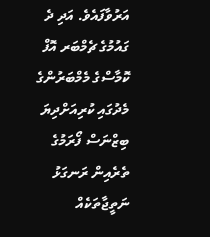އަރުވާފައެވެ. އަދި ދެ ގައުމުގެ ޗެމްބަރ އޮފް ކޮމާސްގެ މެމްބަރުންގެ މެދުގައި ކުރިއަށްދިޔަ ބިޒްނަސް ފޯރަމުގެ ތެރެއިން ރަނގަޅު ނަތީޖާތަކެއް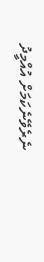ނެރެވޭނެކަމަށް އުއްމީދު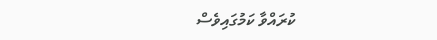ކުރައްވާ ކަމުގައިވެސް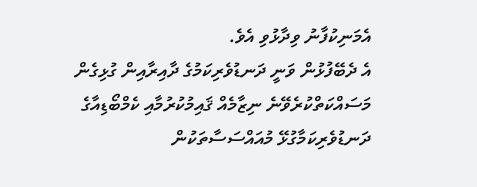އެމަނިކުފާނު ވިދާޅުވި އެވެ.
އެ ދެބޭފުޅުން ވަނީ ދަނޑުވެރިކަމުގެ ދާއިރާއިން ގުޅިގެން މަސައްކަތްކުރެވޭނެ ނިޒާމެއް ޤައިމުކުރުމާއި ކެމްބޯޑިއާގެ ދަނޑުވެރިކަމާގުޅޭ މުއައްސަސާތަކުން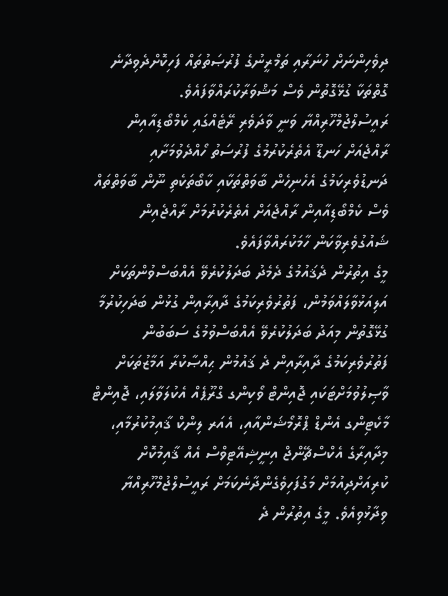ދިވެހިންނަށް ހުނަރާއި ތަމްރީނުގެ ފުރުޞަތުތައް ފަހިކޮށްދެވިދާނެ ގޮތްތަކާ ގުޅޭގޮތުން ވެސް މަޝްވަރާކުރައްވާފައެވެ. ރައީސުލްޖުމްހޫރިއްޔާ ވަނީ ވާދަވެރި ރޭޓެއްގައި ކެމްބޯޑިއާއިން ރާއްޖެއަށް ހަނޑޫ އެތެރެކުރުމުގެ ފުރުސަތު ހޯއްދެވުމަށާއި ދަނޑުވެރިކަމުގެ އެހެނިހެން ބާވަތްތަކާއި ކާބޯތަކެތި ނޫން ބާވަތްތައް ވެސް ކެމްބޯޑިއާއިން ރާއްޖެއަށް އެތެރެކުރުމަށް ރާއްޖެއިން ޝައުގުވެރިވާކަން ހާމަކުރައްވާފައެވެ.
މީގެ އިތުރުން ދެޤައުމުގެ ދެމެދު ބަދަލުކުރެވޭ އެއްބަސްވުންތަކަށް އަލިއަޅުވާލައްވަމުން، ފަތުރުވެރިކަމުގެ ދާއިރާއިން ގުޅުން ބަދަހިކުރުމާ ގުޅޭގޮތުން މިއަދު ބަދަލުކުރެވޭ އެއްބަސްވުމުގެ ސަބަބުން ފަތުރުވެރިކަމުގެ ދާއިރާއިން ދެ ޤައުމުން ޙިއްޞާކުރާ އަމާޒުތަކަށް ވާޞިލުވުމަށްޓަކައި ޖޮއިންޓް ވޯކިންގ ގްރޫޕެއް އެކުލަވާލައި، ޖޮއިންޓް މާކެޓިންގ އެންޑް ޕްރޮމޯޝަންއާއި، އެއަރ ލިންކް ޤާއިމުކުރުމާއި، މިދާއިރާގެ އެކްސްޗޭންޖް އިނީޝިއޭޓިވްސް އެއް ޤާއިމުކޮށް ކުރިއަށްދިއުމަށް މަގުފަހިވެގެންދާނެކަމަށް ރައީސުލްޖުމްހޫރިއްޔާ ވިދާޅުވިއެވެ. މީގެ އިތުރުން ދެ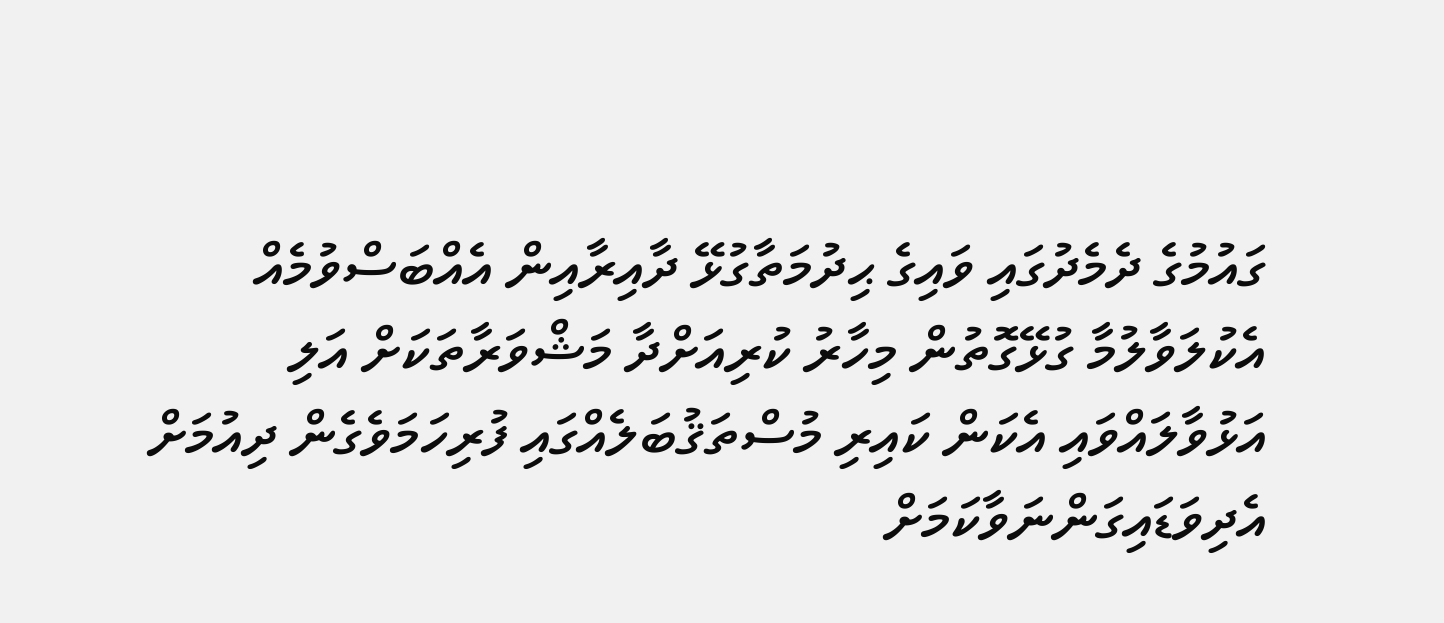ގައުމުގެ ދެމެދުގައި ވައިގެ ޙިދުމަތާގުޅޭ ދާއިރާއިން އެއްބަސްވުމެއް އެކުލަވާލުމާ ގުޅޭގޮތުން މިހާރު ކުރިއަށްދާ މަޝްވަރާތަކަށް އަލި އަޅުވާލައްވައި އެކަން ކައިރި މުސްތަޤުބަލެއްގައި ފުރިހަމަވެގެން ދިއުމަށް އެދިވަޑައިގަންނަވާކަމަށް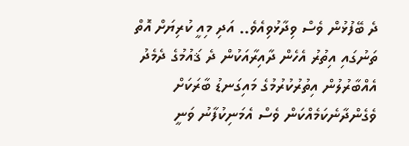ދެ ބޭފުޅުން ވެސް ވިދާޅުވިއެވެ.. އަދި މިއީ ކުރިޔަށް އޮތް ތަނުގައި އިތުރު އެހެން ދާއިރާއަކުން ދެ ޤައުމުގެ ދެމެދު އެއްބާރުލުން އިތުރުކުރުމުގެ މައިގަނޑު ބާރަކަށް ވެގެންދާނެކަމެއްކަން ވެސް އެމަނިކުފާނު ވަނީ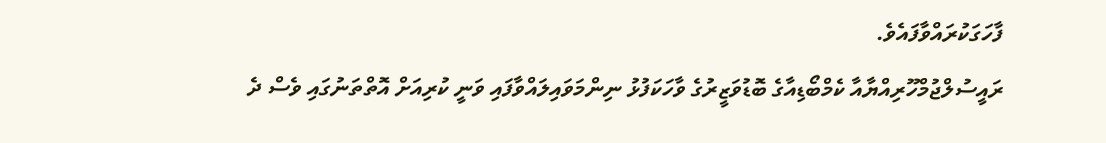ފާހަގަކުރައްވާފައެވެ.
ރައީސުލްޖުމްހޫރިއްޔާއާ ކެމްބޯޑިއާގެ ބޮޑުވަޒީރުގެ ވާހަކަފުޅު ނިންމަވައިލައްވާފައި ވަނީ ކުރިއަށް އޮތްތަނުގައި ވެސް ދެ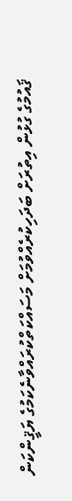ޤައުމުގެ ގުޅުން އިތުރަށް ބަދަހިކުރެއްވުމަށް މަސައްކަތްކުރައްވާނެކަމުގެ ޔަޤީންކަން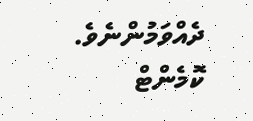ދެއްވަމުންނެވެ.
ކޮމެންޓް